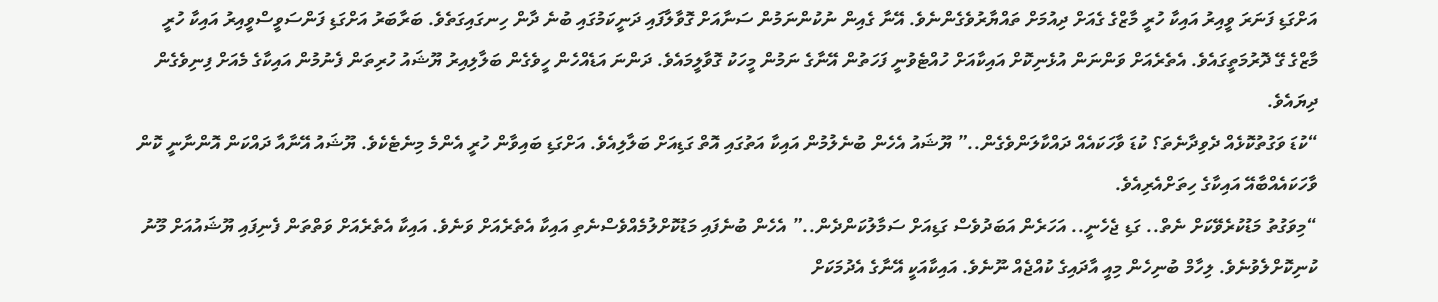އަށްގަޑި ފަނަރަ ވީއިރު އައިކާ ހުރީ މާޒްގެ ގެއަށް ދިއުމަށް ތައްޔާރުވެގެންނެވެ. އޭނާ ގެއިން ނުކުންނަމުން ސަނާއަށް ގޮވާލާފައި ދަނީކަމުގައި ބުނެ ދާން ހިނގައިގަތެވެ. ބަރާބަރު އަށްގަޑި ފަންސަވީސްވީއިރު އައިކާ ހުރީ މާޒްގެ ގޭ ދޮރުމަތީގައެވެ. އެތެރެއަށް ވަންނަން އުޅެނިކޮށް އައިކާއަށް ހުއްޓެވުނީ ފަހަތުން އޭނާގެ ނަމުން މީހަކު ގޮވާލީމައެވެ. ދަންނަ އަޑެއްހެން ހީވެގެން ބަލާލިއިރު ޔޫޝައު ހުރިތަން ފެނުމުން އައިކާގެ މެއަށް ފިނިވެގެން ދިޔައެވެ.
“ކުޑަ ވަގުތުކޮޅެއް ދެވިދާނެތަ؟ ކުޑަ ވާހަކައެއް ދައްކާލަންވެގެން..” ޔޫޝައު އެހެން ބުނެލުމުން އައިކާ އަތުގައި އޮތް ގަޑިއަށް ބަލާލިއެވެ. އަށްގަޑި ބައިވާން ހުރީ އެންމެ މިނެޓެކެވެ. ޔޫޝައު އޭނާއާ ދައްކަން އޮންނާނީ ކޮން ވާހަކައެއްބާއޭ އައިކާގެ ހިތަށްއެރިއެވެ.
“މިވަގުތު މަޑުކުރެވޭކަށް ނެތް.. ގަޑި ޖެހެނީ.. އަހަރެން އަބަދުވެސް ގަޑިއަށް ސަމާލުކަންދެން..” އެހެން ބުނެފައި މަޑުކޮށްލުމެއްވެސްނެތި އައިކާ އެތެރެއަށް ވަނެވެ. އައިކާ އެތެރެއަށް ވަތްތަން ފެނިފައި ޔޫޝައުއަށް މޫނު ކުނިކޮށްލެވުނެވެ. ލިހާމް ބުނިހެން މިއީ އާދައިގެ ކުއްޖެއް ނޫނެވެ. އައިކާއަކީ އޭނާގެ އެދުމަކަށް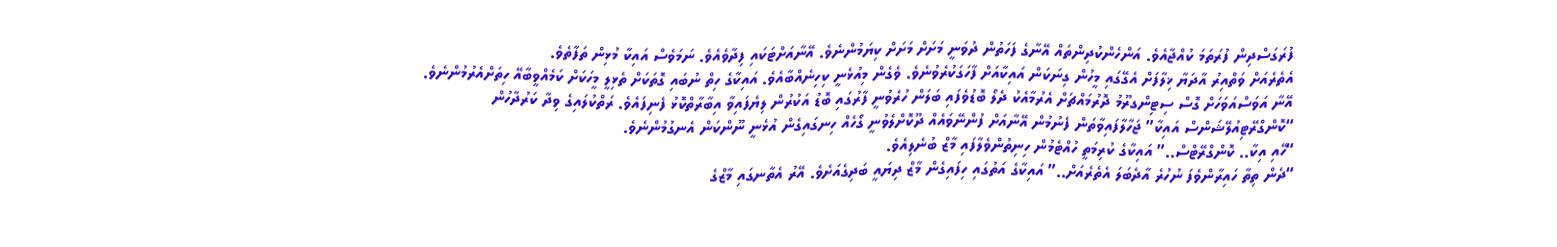ފުރަގަސްދިން ފުރަތަމަ ކުއްޖާއެވެ. އަންހެންކުދިންތައް އޭނާގެ ފަހަތުން ދުވަނީ މަށަށް މަށަށް ކިޔަމުންނެވެ. އޭނާއަށްޓަކައި ފިދާވެއެވެ. ނަމަވެސް އައިކާ މުޅިން ތަފާތެވެ.
އެތެރެއަށް ވަތްއިރު އާދަޔާ ޚިލާފަށް އެގޭގައި މީހުން ގިނަކަން އައިކާއަށް ފާހަގަކުރެވުނެވެ. ވެގެން މިއުޅެނީ ކިހިނެއްބާއެވެ. އައިކާގެ ހިތް ނުބައި ގޮތަކަށް ތެޅިލީ މީހަކަށް ކަމެއްވީބާއޭ ހިތަށްއެރުމުންނެވެ. އޭނާ އަވަސްއަވަހަށް ގޮސް ސިޓިންގރޫމު ދޮރުމައްޗަށް އެރުމާއެކު ދެލޯ ބޮޑުވެފައި ބަލަން ހުރެވުނީ ފާރުގައި ބޮޑު އަކުރުން ލިޔެފައިވާ އިބާރާތްކޮޅު ފެނިފައެވެ. ރަތްކުލައިގެ ވިދާ ކަރުދާހުން “ކޮންގްރޭޓިއުލޭޝަންސް އައިކާ” ޖަހާލާފައިވާތަން ފެނުމުން އޭނާއަށް ފުންނޭވައެއް ދޫކޮށްލެވުނީ ގޯހެއް ހިނގައިގެން އުޅެނީ ނޫންކަން އެނގުމުންނެވެ.
“ހޭއި އިކާ.. ކޮންގްރޭޓްސް..” އައިކާގެ ކުރިމަތީ ހުއްޓެމުން ހިނިތުންވެލާފައި މާޒް ބުނެލިއެވެ.
“ދެން ތިތާ ހައިރާންވެފަ ނުހުރެ އާދެބަލަ އެތެރެއަށް..” އައިކާގެ އަތުގައި ހިފައިގެން މާޒް ދިޔައީ ބަދިގެއަށެވެ. އޭރު އެތާނގައި މާޒްގެ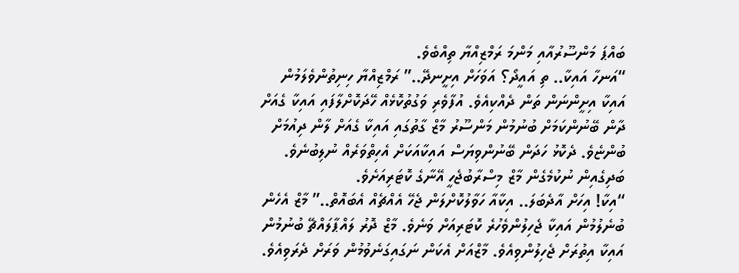ބައްޕަ މަންސޫރުއާއި މަންމަ ރަމްޒިއްޔާ ތިއްބެވެ.
“އަނހާ އައިކާ.. ތި އައީދޯ؟ އަވަހަށް އިށީނދޭ..” ރަމްޒިއްޔާ ހިނިތުންވެލަމުން އައިކާ އިށީންނަން ތަން ދެއްކިއެވެ. އުފާވެރި ވަގުތުކޮޅެއް ހޭދަކޮށްލާފައި އައިކާ ގެއަށް ދާން ބޭނުންކަމަށް ބުނުމުން މަންސޫރު މާޒް ގާތުގައި އައިކާ ގެއަށް ލާން ދިއުމަށް ބުންޏެވެ. ދެކޮޅު ހަދަން ބޭނުންވިޔަސް އައިކާއަކަށް އެހިތްވަރެއް ނުލިބުނެވެ. ބަދިގެއިން ނުކުމެގެން މާޒް މިސްރާބުޖެހީ އޭނާގެ ކޮޓަރިއަށެވެ.
“އިކާ! އިހަށް އާދެބަލަ.. އިކާއާ ހަވާލުކޮށްލަން ޖެހޭ އެއްޗެއް އެބައޮތް..” މާޒް އެހެން ބުނެލުމުން އައިކާ ޖެހިލުންވެހުރެ ކޮޓަރިއަށް ވަނެވެ. މާޒް ދޮރު ލައްޕާލައްޗޭ ބުނުމުން އައިކާ އިތުރަށް ޖެހިލުންވިއެވެ. މާޒްއަށް އެކަން ނަގައިގަނެވުމުން ވަރަށް ދެރަވިއެވެ.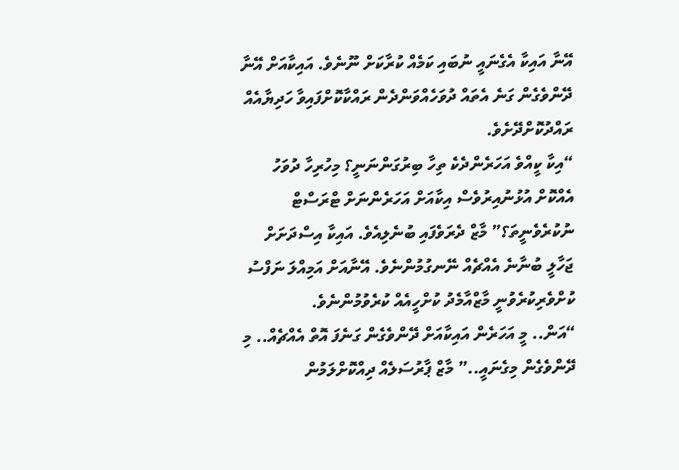އޭނާ އައިކާ އެގެނައީ ނުބައި ކަމެއް ކުރާކަށް ނޫނެވެ. އައިކާއަށް އޭނާ ދޭންވެގެން ގަނެ އެތައް ދުވަހެއްވަންދެން ރައްކާކޮށްފައިވާ ހަދިޔާއެއް ރައްދުކޮށްދޭށެވެ.
“އިކާ ކީއްވެ އަހަރެންދެކެ ތިހާ ބިރުގަންނަނީ؟ މިހުރިހާ ދުވަހު އެއްކޮށް އުޅުނުއިރުވެސް އިކާއަށް އަހަރެންނަށް ޓްރަސްޓް ނުކުރެވެނީތަ؟” މާޒް ދެރަވެފައި ބުނެލިއެވެ. އައިކާ އިސްދަށަށް ޖަހާލީ ބުނާނެ އެއްޗެއް ނޭނގުމުންނެވެ. އޭނާއަށް އަމިއްލަ ނަފްސު ކުށްވެރިކުރެވުނީ މާޒްއާމެދު ކުށްހީއެއް ކުރެވުމުންނެވެ.
“އަން.. މީ އަހަރެން އައިކާއަށް ދޭންވެގެން ގަނެފަ އޮތް އެއްޗެއް.. މި ދޭންވެގެން މިގެނައީ..” މާޒް ޕާރުސަލެއް ދިއްކޮށްލަމުން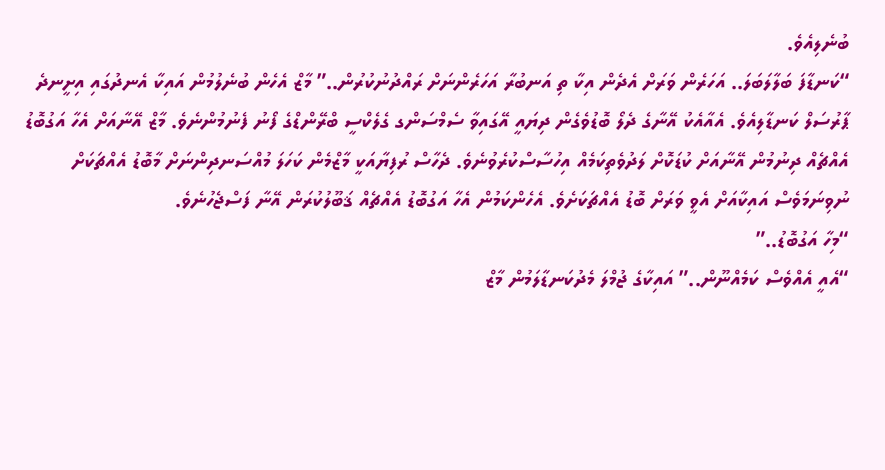ބުނެލިއެވެ.
“ކަނޑާފަ ބަލާލަބަލަ.. އަހަރެން ވަރަށް އެދެން އިކާ ތި އަނބުރާ އަހަރެންނަށް ރައްދުނުކުރުން..” މާޒް އެހެން ބުނެލުމުން އައިކާ އެނދުގައި އިށީނދެ ޕާރުސަލް ކަނޑާލިއެވެ. އެއާއެކު އޭނާގެ ދެލޯ ބޮޑުވެގެން ދިޔައީ އޭގައިވާ ސެމްސަންގ ގެލެކްސީ ބްރޭންޑްގެ ފޯނު ފެނުމުންނެވެ. މާޒް އޭނާއަށް އެހާ އަގުބޮޑު އެއްޗެއް ދިނުމުން އޭނާއަށް ކުޑަކޮށް ލަދުވެތިކަމެއް އިހުސާސްކުރެވުނެވެ. ދެހާސް ރުފިޔާއަކީ މާޒްމެން ކަހަލަ މުއްސަނދިންނަށް މާބޮޑު އެއްޗަކަށް ނުވިނަމަވެސް އައިކާއަށް އެވީ ވަރަށް ބޮޑު އެއްޗަކަށެވެ. އެހެންކަމުން އެހާ އަގުބޮޑު އެއްޗެއް ޤަބޫލުކުރަން އޭނާ ފަސްޖެހުނެވެ.
“މިހާ އަގުބޮޑު..”
“އެއީ އެއްވެސް ކަމެއްނޫން..” އައިކާގެ ޖުމްލަ މެދުކަނޑާލަމުން މާޒް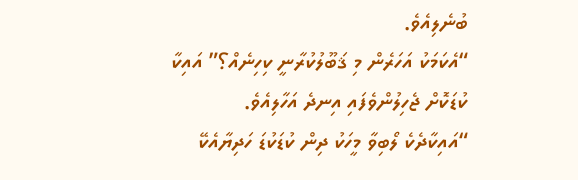ބުނެލިއެވެ.
“އެކަމަކު އަހަރެން މި ޤަބޫލުކުރާނީ ކިހިނެއް؟” އައިކާ ކުޑަކޮށް ޖެހިލުންވެފައި އިނދެ އަހާލިއެވެ.
“އައިކާދެކެ ލޯބިވާ މީހަކު ދިން ކުޑަކުޑަ ހަދިޔާއެކޭ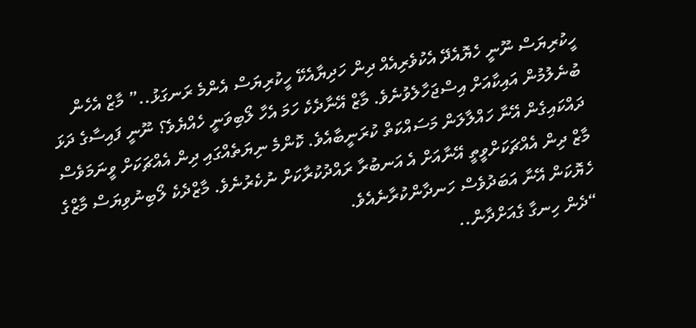ހީކުރިޔަސް ނޫނީ ހެޔޮއެދޭ އެކުވެރިއެއް ދިން ހަދިޔާއެކޭ ހީކުރިޔަސް އެންމެ ރަނގަޅު..” މާޒް އެހެން ބުނެލުމުން އައިކާއަށް އިސްޖަހާލެވުނެވެ. މާޒް އޭނާދެކެ ހަމަ އެހާ ލޯބިވަނީ ހެއްޔެވެ؟ ނޫނީ ފައިސާގެ ދަޅަ ދައްކައިގެން އޭނާ ހައްލާލަން މަސައްކަތް ކުރަނީބާއެވެ. ކޮންމެ ނިޔަތެއްގައި ދިން އެއްޗަކަށް ވީނަމަވެސް މާޒް ދިން އެއްޗަކަށްވީތީ އޭނާއަށް އެ އަނބުރާ ރައްދުކުރާކަށް ނުކެރުނެވެ. މާޒްދެކެ ލޯބިނުވިޔަސް މާޒްގެ ހެޔޮކަން އޭނާ އަބަދުވެސް ހަނދާންކުރާނެއެވެ.
“ދެން ހިނގާ ގެއަށްދާން..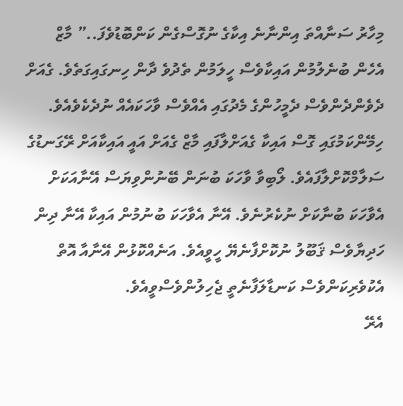މިހާރު ސަނާއްތަ އިންނާނެ އިކާގެ ނުގޮސްގެން ކަންބޮޑުވެފަ..” މާޒް އެހެން ބުނެލުމުން އައިކާވެސް ހީލަމުން ތެދުވެ ދާން ހިނގައިގަތެވެ. ގެއަށް ދެވެންދެންވެސް ދެމީހުންގެ މެދުގައި އެއްވެސް ވާހަކައެއް ނުދެކެވެއެވެ. ހިމޭންކަމުގައި ގޮސް އައިކާ ގެއަށްލާފައި މާޒް ގެއަށް އައީ އައިކާއަށް ރޭގަނޑުގެ ސަލާމްކޮށްލާފައެވެ. ލޯބިވާ ވާހަކަ ބުނަން ބޭނުންވިޔަސް އޭނާއަކަށް އެވާހަކަ ބުނާކަށް ނުކެރުނެވެ. އޭނާ އެވާހަކަ ބުނުމުން އައިކާ އޭނާ ދިން ހަދިޔާވެސް ޤަބޫލު ނުކޮށްފާނެޔޭ ހީވީއެވެ. އަނެއްކޮޅުން އޭނާއާ އޮތް އެކުވެރިކަންވެސް ކަނޑާލަފާނެތީ ޖެހިލުންވެސްވީއެވެ.
އެރޭ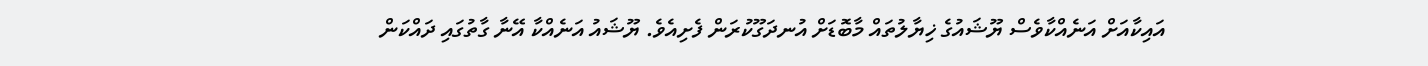އައިކާއަށް އަނެއްކާވެސް ޔޫޝައުގެ ޚިޔާލުތައް މާބޮޑަށް އުނދަގޫކުރަން ފެށިއެވެ. ޔޫޝައު އަނެއްކާ އޭނާ ގާތުގައި ދައްކަން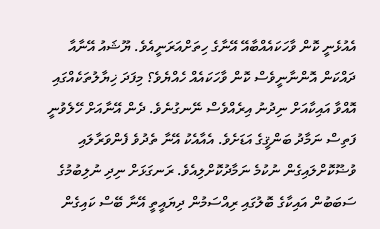އެއުޅެނީ ކޮން ވާހަކައެއްބާއޭ އޭނާގެ ހިތަށްއަރަނީއެވެ. ޔޫޝައު އޭނާއާ ދައްކަން އޮންނާނީވެސް ކޮން ވާހަކައެއް ހެއްޔެވެ؟ މިފަދަ ޚިޔާލުތަކެއްގައި އޮއްވާ އައިކާއަށް ނިދުނު އިރެއްވެސް ނޭނގުނެވެ. ދެން އޭނާއަށް ހޭލެވުނީ ފަތިސް ނަމާދު ބަންޤީގެ އަޑަށެވެ. އެއާއެކު އޭނާ ތެދުވެ ފެންވަރާލައި ވުޟޫކޮށްލައިގެން ނުކުމެ ނަމާދުކޮށްލިއެވެ. ރަނގަޅަށް ނިދި ނުލިބުމުގެ ސަބަބުން އައިކާގެ ބޮލުގައި ރިއްސަމުން ދިޔައީތީ އޭނާ ބޭސް ކައިގެން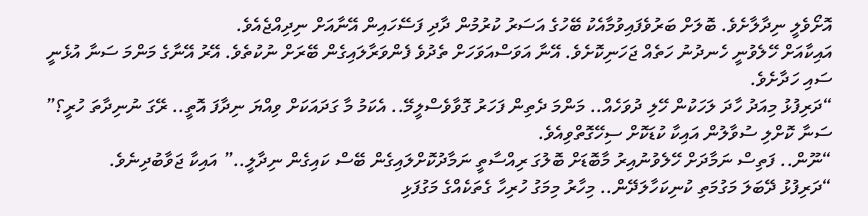އޮށޯވެލީ ނިދާލާށެވެ. ބޮލަށް ބަރުވެފައިވުމާއެކު ބޭހުގެ އަސަރު ކުރުމުން ދާދި ފަސޭހައިން އޭނާއަށް ނިދިއްޖެއެވެ.
އައިކާއަށް ހޭލެވުނީ ހެނދުނު ހަތެއް ޖަހަނިކޮށެވެ. އޭނާ އަވަސްއަވަހަށް ތެދުވެ ފެންވަރާލައިގެން ބޭރަށް ނުކުތެވެ. އޭރު އޭނާގެ މަންމަ ސަނާ އުޅެނީ ސައި ހަދާށެވެ.
“ދަރިފުޅު މިއަދު ހާދަ ލަހަކުން ހޭލި ދުވަހެއް.. މަންމަ ދެތިން ފަހަރު ގޮވާވެސްލީމޭ.. އެކަމު މާ ގަދައަކަށް ވިއްޔަ ނިދާފަ އޮތީ.. ރޭގަ ނުނިދާތަ ހުރީ؟” ސަނާ ކޮށްލި ސުވާލުން އައިކާ ކުޑަކޮށް ސިހޭގޮތްވިއެވެ.
“ނޫން.. ފަތިސް ނަމާދަށް ހޭލެވުނުއިރު މާބޮޑަށް ބޮލުގަ ރިއްސާތީ ނަމާދުކޮށްލައިގެން ބޭސް ކައިގެން ނިދާލީ..” އައިކާ ޖަވާބުދިނެވެ.
“ދަރިފުޅު ދޭބަލަ މަގުމަތި ކުނިކަހާލަދޭން.. މިހާރު މިމަގު ހުރިހާ ގެތަކެއްގެ މަގުފަޅި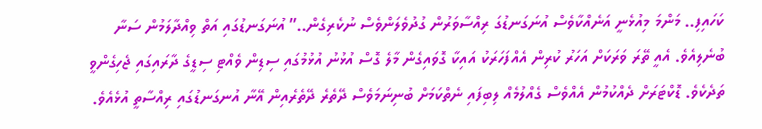ކަހައިފި.. މަންމަ މިއުޅެނީ އަނެއްކާވެސް އުނަގަނޑުގަ ރިއްސާވަރުން ގުދުވެލަންވެސް ނުކެރިގެން..” އުނަގަނޑުގައި އަތް ވިއްދާލަމުން ސަނާ ބުނެލިއެވެ. އެއީ ތޭރަ ވަރަކަށް އަހަރު ކުރިން އެއްފަހަރަކު އައިކާ ގޮވައިގެން މާލެ ގޮސް އުޅުނު އުޅުމުގައި ސިޑިން ވެއްޓި ސިޑީގެ ދާރައިގައި ޖެހިގެންވީ ތަދެކެވެ. ޑޮކްޓަރަށް ދެއްކުމުން އެއްވެސް ގެއްލުމެއް ލިބިފައި ނެތްކަމަށް ބުނިނަމަވެސް ދޭތެރެ ދޭތެރެއިން އޭނާ އުނގަނޑުގައި ރިއްސާތީ އުޅެއެވެ.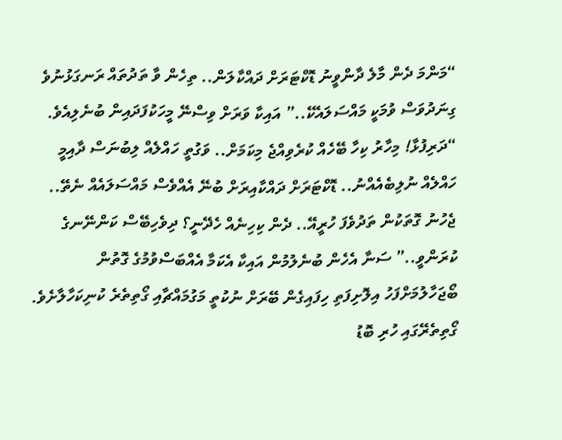“މަންމަ ދެން މާލެ ދާންވީނު ޑޮކްޓަރަށް ދައްކާލަން.. ތިހެން ވާ ތަދުތައް ރަނގަޅުނުވެ ގިނަދުވަސް ވުމަކީ މައްސަލައެކޭ..” އައިކާ ވަރަށް ވިސްނޭ މީހަކުފަދައިން ބުނެލިއެވެ.
“ދަރިފުޅާ! މިހާރު ކިހާ ބޭހެއް ކުރެވިއްޖެ މިކަމަށް.. ވަގުތީ ހައްލެއް ލިބުނަސް ދާއިމީ ހައްލެއް ނުލިބެއެއްނު.. ޑޮކްޓަރަށް ދައްކާއިރަށް ބުނޭ އެއްވެސް މައްސަލައެއް ނެތޭ.. ޖެހުނު ގޮތަކުން ތަދުވެފަ ހުރީއޭ.. ދެން ކިހިނެއް ހެދޭނީ؟ ދިވެހިބޭސް ކަންނޭނގެ ކުރަންވީ..” ސަނާ އެހެން ބުނެލުމުން އައިކާ އެކަމާ އެއްބަސްވުމުގެ ގޮތުން ބޯޖަހާލުމަށްފަހު އިލޮށިފަތި ހިފައިގެން ބޭރަށް ނުކުތީ މަގުމައްޗާއި ގޯތިތެރެ ކުނިކަހާލާށެވެ.
ގޯތިތެރޭގައި ހުރި ބޮޑު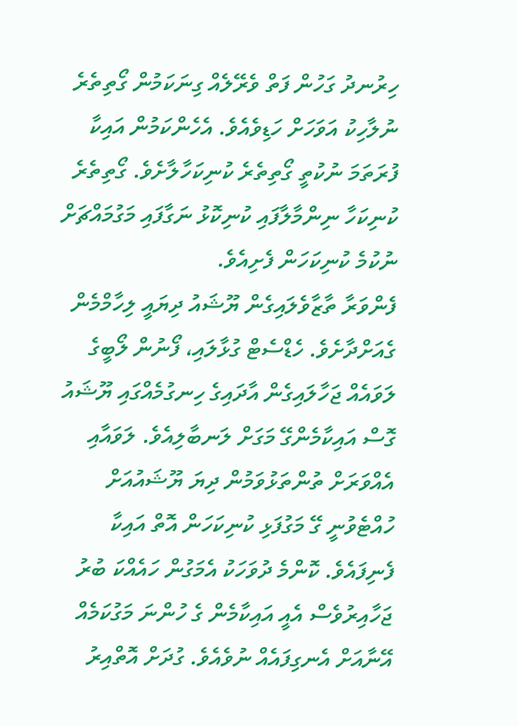ހިރުނދު ގަހުން ފަތް ވެރޭލެއް ގިނަކަމުން ގޯތިތެރެ ނުލާހިކު އަވަހަށް ހަޑިވެއެވެ. އެހެންކަމުން އައިކާ ފުރަތަމަ ނުކުތީ ގޯތިތެރެ ކުނިކަހާލާށެވެ. ގޯތިތެރެ ކުނިކަހާ ނިންމާލާފައި ކުނިކޮޅު ނަގާފައި މަގުމައްޗަށް ނުކުމެ ކުނިކަހަން ފެށިއެވެ.
ފެންވަރާ ތާޒާވެލައިގެން ޔޫޝައު ދިޔައީ ލިހާމްމެން ގެއަށްދާށެވެ. ހެޑްސެޓް ގުޅާލައި، ފޯނުން ލޯބީގެ ލަވައެއް ޖަހާލައިގެން އާދައިގެ ހިނގުމެއްގައި ޔޫޝައު ގޮސް އައިކާމެންގޭ މަގަށް ލަނބާލިއެވެ. ލަވައާއި އެއްވަރަށް ތުންތަޅުވަމުން ދިޔަ ޔޫޝައުއަށް ހުއްޓެވުނީ ގޭ މަގުފަޅި ކުނިކަހަން އޮތް އައިކާ ފެނިފައެވެ. ކޮންމެ ދުވަހަކު އެމަގުން ހައެއްކަ ބުރު ޖަހާއިރުވެސް އެއީ އައިކާމެން ގެ ހުންނަ މަގުކަމެއް އޭނާއަށް އެނގިފައެއް ނުވެއެވެ. ގުދަށް އޮތްއިރު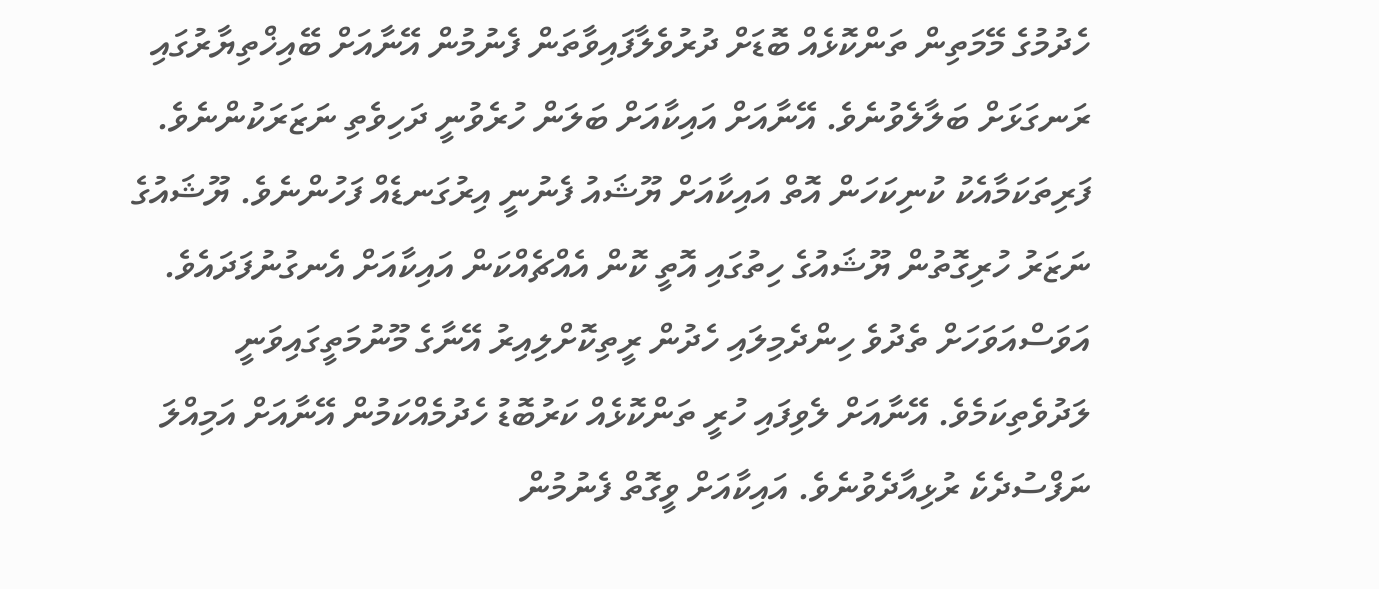ހެދުމުގެ މޭމަތިން ތަންކޮޅެއް ބޮޑަށް ދުރުވެލާފައިވާތަން ފެނުމުން އޭނާއަށް ބޭއިޚްތިޔާރުގައި ރަނގަޅަށް ބަލާލެވުނެވެ. އޭނާއަށް އައިކާއަށް ބަލަން ހުރެވުނީ ދަހިވެތި ނަޒަރަކުންނެވެ. ފަރިތަކަމާއެކު ކުނިކަހަން އޮތް އައިކާއަށް ޔޫޝައު ފެނުނީ އިރުގަނޑެއް ފަހުންނެވެ. ޔޫޝައުގެ ނަޒަރު ހުރިގޮތުން ޔޫޝައުގެ ހިތުގައި އޮތީ ކޮން އެއްޗެއްކަން އައިކާއަށް އެނގުނުފަދައެވެ. އަވަސްއަވަހަށް ތެދުވެ ހިންދެމިލައި ހެދުން ރީތިކޮށްލިއިރު އޭނާގެ މޫނުމަތީގައިވަނީ ލަދުވެތިކަމެވެ. އޭނާއަށް ލެވިފައި ހުރީ ތަންކޮޅެއް ކަރުބޮޑު ހެދުމެއްކަމުން އޭނާއަށް އަމިއްލަ ނަފްސުދެކެ ރުޅިއާދެވުނެވެ. އައިކާއަށް ވީގޮތް ފެނުމުން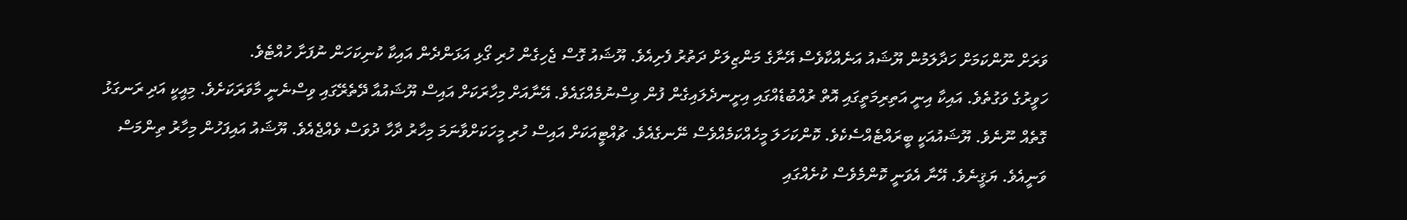ވަރަށް ނޫންކަމަށް ހަދާލަމުން ޔޫޝައު އަނެއްކާވެސް އޭނާގެ މަންޒިލަށް ދަތުރު ފެށިއެވެ. ޔޫޝައު ގޮސް ޖެހިގެން ހުރި ގޯޅި އަޅަންދެން އައިކާ ކުނިކަހަން ނުފަށާ ހުއްޓެވެ.
ހަވީރުގެ ވަގުތެވެ. އައިކާ އިނީ އަތިރިމަތީގައި އޮތް ރުއްބުޑެއްގައި އިށީނދެލައިގެން ފުން ވިސްނުމެއްގައެވެ. އޭނާއަށް މިހާރަކަށް އައިސް ޔޫޝައުއާ ދޭތެރޭގައި ވިސްނެނީ މާވަރަކަށެވެ. މިއީކީ އަދި ރަނގަޅު ގޮތެއް ނޫނެވެ. ޔޫޝައުއަކީ ބީރައްޓެއްސެކެވެ. ކޮންކަހަލަ މީހެއްކަމެއްވެސް ނޭނގެއެވެ. ޗުއްޓީއަކަށް އައިސް ހުރި މީހަކަށްވާނަމަ މިހާރު ދާހާ ދުވަސް ވެއްޖެއެވެ. ޔޫޝައު އައިފަހުން މިހާރު ތިންމަސް ވަނީއެވެ. ޔަޤީނެވެ. އޭނާ އެވަނީ ކޮންމެވެސް ކުށެއްގައި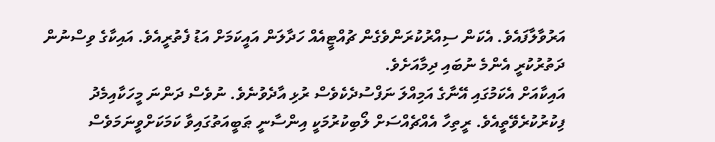އަރުވާލާފައެވެ. އެކަން ސިއްރުކުރަންވެގެން ޗުއްޓީއެއް ހަދާލަން އައީކަމަށް އަޑު ފެތުރީއެވެ. އައިކާގެ ވިސްނުން ދަތުރުކުރީ އެންމެ ނުބައި ދިމާއަށެވެ.
އައިކާއަށް އެކަމުގައި އޭނާގެ އަމިއްލަ ނަފްސުދެކެވެސް ރުޅި އާދެވުނެވެ. ނުވެސް ދަންނަ މީހަކާއިމެދު ފިކުރުކުރެވޭތީއެވެ. ރީތިހާ އެއްޗެއްސަށް ލޯބިކުރުމަކީ އިންސާނީ ޠަބީއަތުގައިވާ ކަމަކަށްވީނަމަވެސް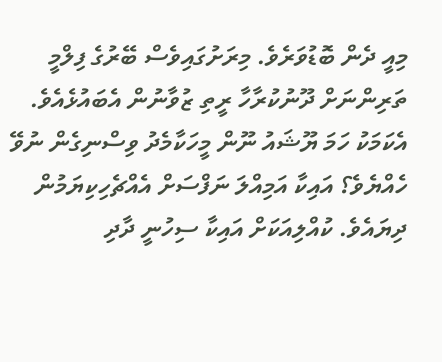މިއީ ދެން ބޮޑުވަރެވެ. މިރަށުގައިވެސް ބޭރުގެ ފިލްމީ ތަރިންނަށް ދޫނުކުރާހާ ރީތި ޒުވާނުން އެބައުޅެއެވެ. އެކަމަކު ހަމަ ޔޫޝައު ނޫން މީހަކާމެދު ވިސްނިގެން ނުވޭ ހެއްޔެވެ؟ އައިކާ އަމިއްލަ ނަފްސަށް އެއްޗެހިކިޔަމުން ދިޔައެވެ. ކުއްލިއަކަށް އައިކާ ސިހުނީ ދާދި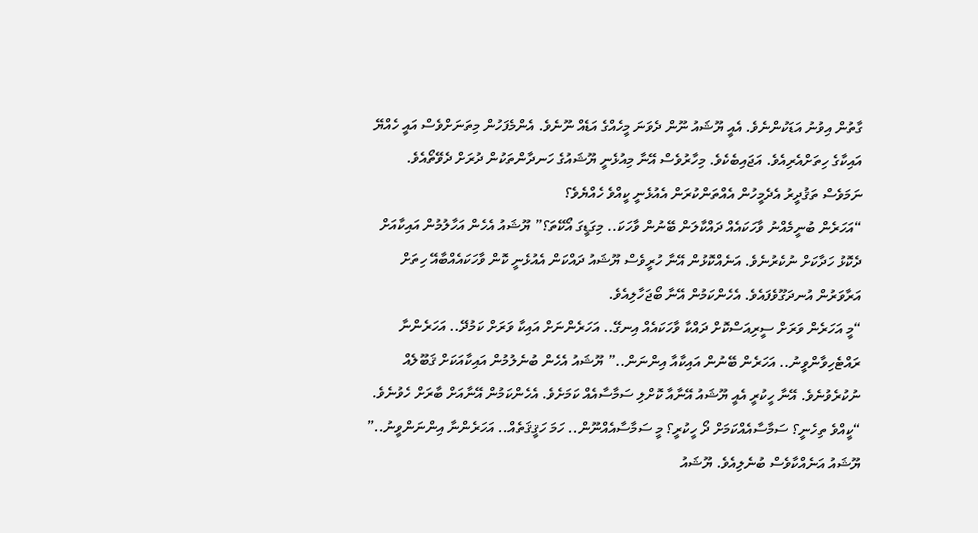ގާތުން އިވުނު އަޑަކުންނެވެ. އެއީ ޔޫޝައު ނޫން ދެވަނަ މީހެއްގެ އަޑެއް ނޫނެވެ. އެންމެފަހުން މިތަނަށްވެސް އައީ ހެއްޔޭ އައިކާގެ ހިތަށްއެރިއެވެ. އަޖައިބެކެވެ. މިހާރުވެސް އޭނާ މިއުޅެނީ ޔޫޝައުގެ ހަނދާންތަކުން ދުރަށް ދެވޭތޯއެވެ. ނަމަވެސް ތަޤުދީރު އެދެމީހުން އެއްތަންކުރަން އެއުޅެނީ ކީއްވެ ހެއްޔެވެ؟
“އަހަރެން ބުނީމެއްނު ވާހަކައެއް ދައްކާލަން ބޭނުން ވާހަކަ.. މިގަޑީގަ އޯކޭތަ؟” ޔޫޝައު އެހެން އަހާލުމުން އައިކާއަށް ދެކޮޅު ހަދާކަށް ނުކެރުނެވެ. އަނެއްކޮޅުން އޭނާ ހުރީވެސް ޔޫޝައު ދައްކަން އެއުޅެނީ ކޮން ވާހަކައެއްބާއޭ ހިތަށް އަރާވަރުން އުނދަގޫވެފައެވެ. އެހެންކަމުން އޭނާ ބޯޖަހާލިއެވެ.
“މީ އަހަރެން ވަރަށް ސީރިއަސްކޮށް ދައްކާ ވާހަކައެއް އިނގޭ.. އަހަރެންނަށް އައިކާ ވަރަށް ކަމުދޭ.. އަހަރެންނާ ރައްޓެހިވާންވީނު.. އަހަރެން ބޭނުން އައިކާއާ އިންނަން..” ޔޫޝައު އެހެން ބުނެލުމުން އައިކާއަކަށް ޤަބޫލެއް ނުކުރެވުނެވެ. އޭނާ ހީކުރީ އެއީ ޔޫޝައު އޭނާއާ ކޮށްލި ސަމާސާއެއް ކަމަށެވެ. އެހެންކަމުން އޭނާއަށް ބާރަށް ހެވުނެވެ.
“ކީއްވެ ތިހެނީ؟ ސަމާސާއެއްކަމަށް ދޯ ހީކުރީ؟ މީ ސަމާސާއެއްނޫން.. ހަމަ ހަޤީޤަތެއް.. އަހަރެންނާ އިންނަންވީނު..” ޔޫޝައު އަނެއްކާވެސް ބުނެލިއެވެ. ޔޫޝައު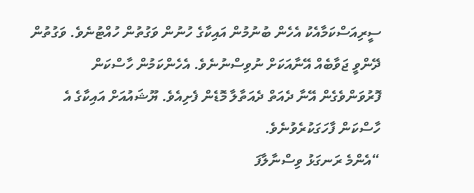ސީރިއަސްކަމާއެކު އެހެން ބުނުމުން އައިކާގެ ހުނުން ވަގުތުން ހުއްޓުނެވެ. ވަގުތުން ދޭންވީ ޖަވާބެއް އޭނާއަކަށް ނުވިސްނުނެވެ. އެހެންކަމުން ހާސްކަން ފޮރުވަންވެގެން އޭނާ ދެއަތް ދެއަތާލާ މޮޑެން ފެށިއެވެ. ޔޫޝައުއަށް އައިކާގެ އެ ހާސްކަން ފާހަގަކުރެވުނެވެ.
“އެންމެ ރަނގަޅު ވިސްނާލާފަ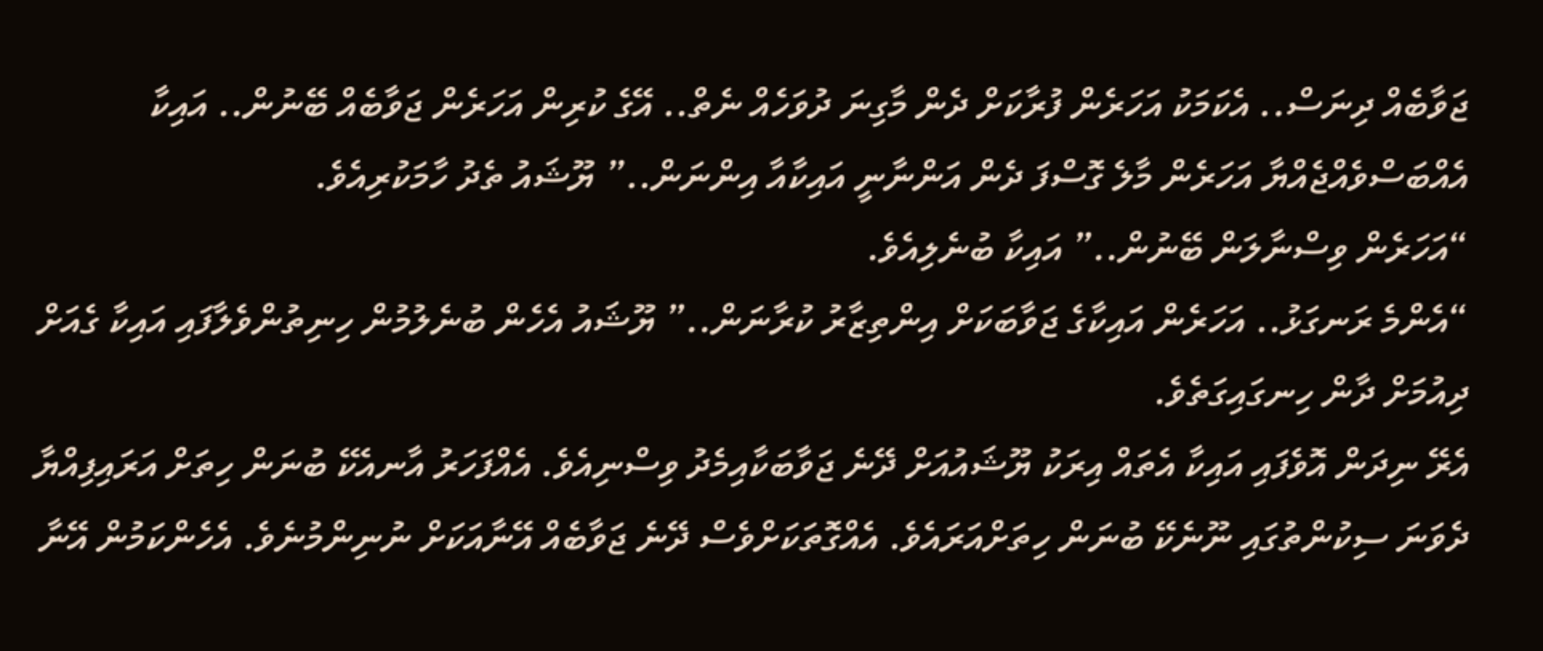ޖަވާބެއް ދިނަސް.. އެކަމަކު އަހަރެން ފުރާކަށް ދެން މާގިނަ ދުވަހެއް ނެތް.. އޭގެ ކުރިން އަހަރެން ޖަވާބެއް ބޭނުން.. އައިކާ އެއްބަސްވެއްޖެއްޔާ އަހަރެން މާލެ ގޮސްފަ ދެން އަންނާނީ އައިކާއާ އިންނަން..” ޔޫޝައު ތެދު ހާމަކުރިއެވެ.
“އަހަރެން ވިސްނާލަން ބޭނުން..” އައިކާ ބުނެލިއެވެ.
“އެންމެ ރަނގަޅު.. އަހަރެން އައިކާގެ ޖަވާބަކަށް އިންތިޒާރު ކުރާނަން..” ޔޫޝައު އެހެން ބުނެލުމުން ހިނިތުންވެލާފައި އައިކާ ގެއަށް ދިއުމަށް ދާން ހިނގައިގަތެވެ.
އެރޭ ނިދަން އޮވެފައި އައިކާ އެތައް އިރަކު ޔޫޝައުއަށް ދޭނެ ޖަވާބަކާއިމެދު ވިސްނިއެވެ. އެއްފަހަރު އާނއެކޭ ބުނަން ހިތަށް އަރައިފިއްޔާ ދެވަނަ ސިކުންތުގައި ނޫނެކޭ ބުނަން ހިތަށްއަރައެވެ. އެއްގޮތަކަށްވެސް ދޭނެ ޖަވާބެއް އޭނާއަކަށް ނުނިންމުނެވެ. އެހެންކަމުން އޭނާ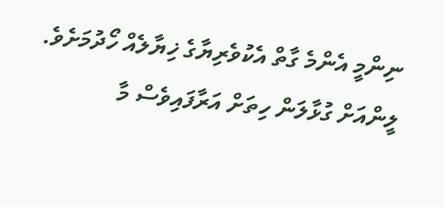ނިންމީ އެންމެ ގާތް އެކުވެރިޔާގެ ޚިޔާލެއް ހޯދުމަށެވެ. ލީންއަށް ގުޅާލަން ހިތަށް އަރާފައިވެސް މާ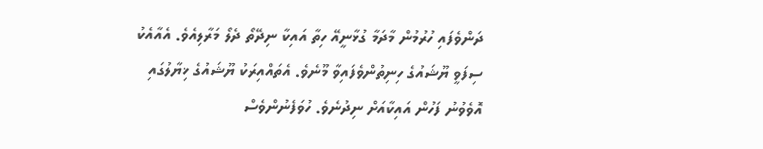ދަންވެފައި ހުރުމުން މާދަމާ ގުޅާނީއޭ ހިތާ އައިކާ ނިދޭތޯ ދެލޯ މަރާލިއެވެ. އެއާއެކު ސިފަވީ ޔޫޝައުގެ ހިނިތުންވެފައިވާ މޫނެވެ. އެތައްއިރަކު ޔޫޝައުގެ ޚިޔާލުގައި އޮވެވުނު ފަހުން އައިކާއަށް ނިދުނެވެ. ހުވަފެނުންވެސް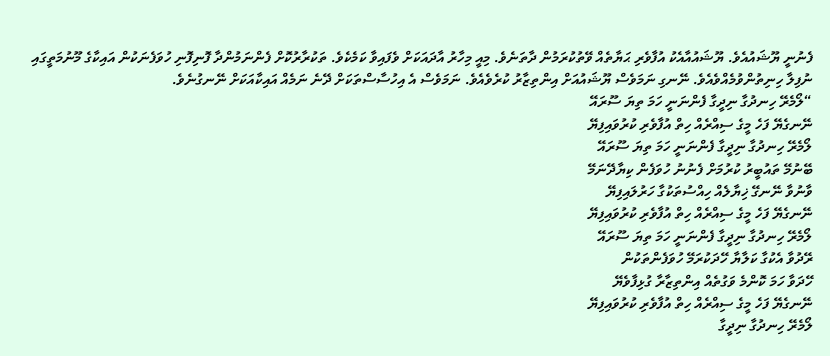ފެނުނީ ޔޫޝައުއެވެ. ޔޫޝައުއާއެކު އުފާވެރި ޙަޔާތެއް ވޭތުކުރަމުން ދާތަނެވެ. މިއީ މިހާރު އާދައަކަށް ވެފައިވާ ކަމެކެވެ. ތަކުރާރުކޮށް ފެންނަމުންދާ ފޮނިފޮނި ހުވަފެނަކުން އައިކާގެ މޫނުމަތީގައި ނުފިލާ ހިނިތުންވުމެއްވެއެވެ. ނޭނގި ނަމަވެސް ޔޫޝައުއަށް އިންތިޒާރު ކުރެވެއެވެ. ނަމަވެސް އެ އިހުސާސްތަކަށް ދޭނެ ނަމެއް އައިކާއަކަށް ނޭނގުނެވެ.
“ލޯމެރޭ ހިނދުގާ ނިދީގާ ފެންނަނީ ހަމަ ތިޔަ ސޫރައޭ
ނޭނގެޔޭ ފަހެ މީގެ ސިއްރެއް ހިތް އުފާވެރި ކުރުވައިފިޔޭ
ލޯމެރޭ ހިނދުގާ ނިދީގާ ފެންނަނީ ހަމަ ތިޔަ ސޫރައޭ
ބޭނުމޭ ތައުބީރު ކުރުމަށް ފެނުނު ހުވަފެން ކިޔާދޭނަމޭ
ވާނުވާ ނޭނގޭ ޚިޔާލެއް ހިއްސުތަކުގާ ހަރުލައިފިޔޭ
ނޭނގެޔޭ ފަހެ މީގެ ސިއްރެއް ހިތް އުފާވެރި ކުރުވައިފިޔޭ
ލޯމެރޭ ހިނދުގާ ނިދީގާ ފެންނަނީ ހަމަ ތިޔަ ސޫރައޭ
ރޭދުވާ އެކުގާ ކަލާޔާ ހޭދަކުރަމޭ ހުވަފެންތަކުން
ހޭދަވާ ހަމަ ކޮންމެ ވަގުތެއް އިންތިޒާރާ ގުޅިފާވެޔޭ
ނޭނގެޔޭ ފަހެ މީގެ ސިއްރެއް ހިތް އުފާވެރި ކުރުވައިފިޔޭ
ލޯމެރޭ ހިނދުގާ ނިދީގާ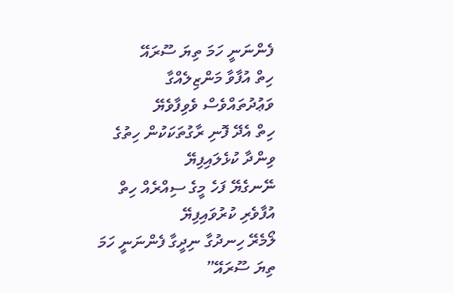ފެންނަނީ ހަމަ ތިޔަ ސޫރައޭ
ހިތް އުފާވާ މަންޒިލެއްގާ ވަޢުދުތައްވެސް ވެވިފާވެޔޭ
ހިތް އެދޭ ފޮނި ރާގުތަކަކުން ހިތުގެ ވިންދާ ކުޅެލައިފިޔޭ
ނޭނގެޔޭ ފަހެ މީގެ ސިއްރެއް ހިތް އުފާވެރި ކުރުވައިފިޔޭ
ލޯމެރޭ ހިނދުގާ ނިދީގާ ފެންނަނީ ހަމަ ތިޔަ ސޫރައޭ”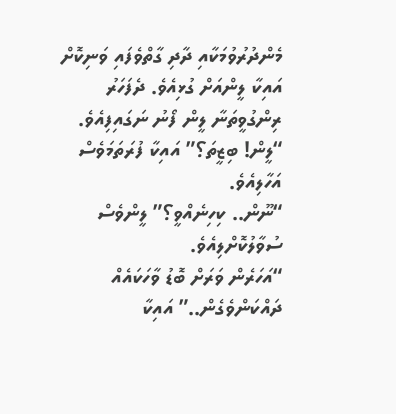މެންދުރުވުމަކާއި ދާދި ގާތްވެފައި ވަނިކޮށް އައިކާ ލީންއަށް ގުޅިއެވެ. ދެފަހަރު ރިންގުވީތަނާ ލީން ފޯނު ނަގައިފިއެވެ.
“ލީން! ބިޒީތަ؟” އައިކާ ފުރަތަމަވެސް އަހާލިއެވެ.
“ނޫން.. ކިހިނެއްވީ؟” ލީންވެސް ސުވާލުކޮށްލިއެވެ.
“އަހަރެން ވަރަށް ބޮޑު ވާހަކައެއް ދައްކަންވެގެން..” އައިކާ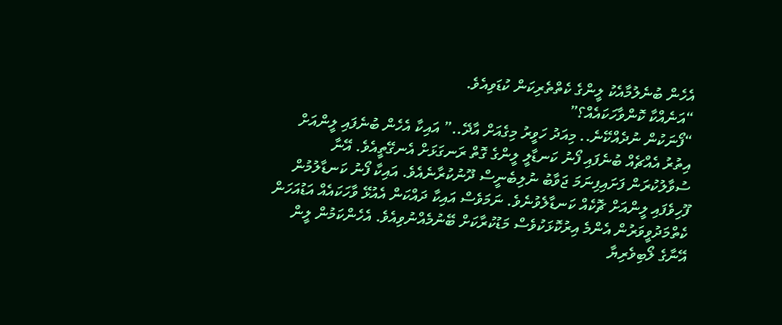އެހެން ބުނެލުމާއެކު ލީންގެ ކެތްތެރިކަން ކުޑަވިއެވެ.
“އަނެއްކާ ކޮންވާހަކައެއް؟”
“ފޯނަކުން ނުދެއްކޭނެ.. މިއަދު ހަވީރު މިގެއަށް އާދޭ..” އައިކާ އެހެން ބުނެފައި ލީންއަށް އިތުރު އެއްޗެއް ބުނެފައި ފޯނު ކަނޑާލީ ލީންގެ ގޮތް ރަނގަޅަށް އެނގޭތީއެވެ. އޭނާ ސުވާލުކުރަން ފަށައިފިނަމަ ޖަވާބު ނުލިބެނީސް ދޫނުކުރާނެއެވެ. އައިކާ ފޯނު ކަނޑާލުމުން ފޫހިވެފައި ލީންއަށް ޗޮކެއް ކަނޑާލެވުނެވެ. ނަމަވެސް އައިކާ ދައްކަން އެއުޅޭ ވާހަކައެއް އަޑުއަހަން ކެތްމަދުވީވަރުން އެންމެ އިރުކޮޅަކުވެސް މަޑުކުރާކަށް ބޭނުމެއްނުވިއެވެ. އެހެންކަމުން ލީން އޭނާގެ ލޯބިވެރިޔާ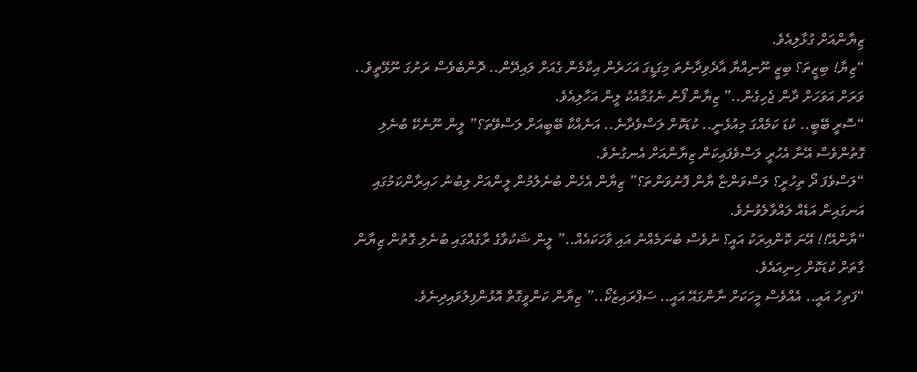ޒިޔާންއަށް ގުޅާލިއެވެ.
“ޒިޔާ! ބިޒީތަ؟ ބިޒީ ނޫނިއްޔާ އާދެވިދާނެތަ މިގަޑީގަ އަހަރެން އިކާމެން ގެއަށް ލައިދޭން.. ދޮންބެވެސް ރަށުގަ ނޫޅޭތީވެ.. ވަރަށް އަވަހަށް ދާން ޖެހިގެން..” ޒިޔާން ފޯނު ނެގުމާއެކު ލީން އަހާލިއެވެ.
“ސޮރީ ބޭބީ.. ކުޑަ ކަމެއްގަ މިއުޅެނީ.. ކުޑަކޮށް ލަސްވެދާނެ.. އަނެއްކާ ބޭބީއަށް ލަސްވޭތަ؟” ލީން ނޫނެކޭ ބުނެލި ގޮތުންވެސް އޭނާ އެހުރީ ލަސްވެފައިކަން ޒިޔާންއަށް އެނގުނެވެ.
“ލަސްވެފަ ދޯ ތިހުރީ؟ ލަސްވަންޏާ ޔާން ފޮނުވަންތަ؟” ޒިޔާން އެހެން ބުނެލުމުން ލީންއަށް ލިބުނު ހައިރާންކަމުގައި އަނގައިން އަޑެއް ލައްވާލެވުނެވެ.
“ޔާންއޭ!! އޭނަ ކޮންއިރަކު އައީ؟ ނުވެސް ބުނަމެއްނު އައި ވާހަކައެއް..” ލީން ޝަކުވާގެ ރާގެއްގައި ބުނެލި ގޮތުން ޒިޔާން ގާތަށް ކުޑަކޮށް ހިނިއައެވެ.
“ފަތިހު އައީ.. އެއްވެސް މީހަކަށް ނާންގައޭ އައީ.. ސަޕްރައިޒެކޯ..” ޒިޔާން ކަންވީގޮތް އޮޅުންފިލުވައިދިނެވެ.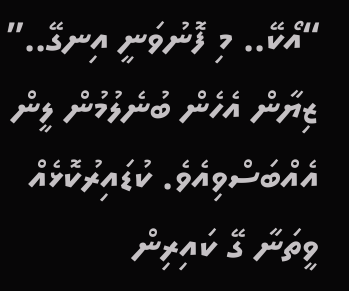“އޯކޭ.. މި ފޮނުވަނީ އިނގޭ..” ޒިޔާން އެހެން ބުނެލުމުން ލީން އެއްބަސްވިއެވެ. ކުޑައިރުކޮޅެއް ވީތަނާ ގޭ ކައިރިން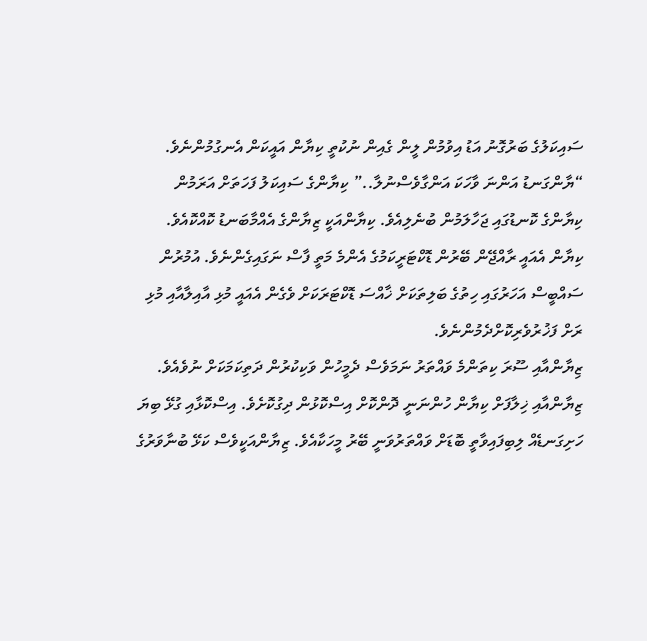ސައިކަލުގެ ބަރުގޮނު އަޑު އިވުމުން ލީން ގެއިން ނުކުތީ ކިޔާން އައީކަން އެނގުމުންނެވެ.
“ޔާންގަނޑު އަންނަ ވާހަކަ އަންގާވެސްނުލާ..” ކިޔާންގެ ސައިކަލު ފަހަތަށް އަރަމުން ކިޔާންގެ ކޮނޑުގައި ޖަހާލަމުން ބުނެލިއެވެ. ކިޔާންއަކީ ޒިޔާންގެ އެއްމާބަނޑު ކޮއްކޮއެވެ. ކިޔާން އެއައީ ރާއްޖޭން ބޭރުން ޑޮކްޓަރީކަމުގެ އެންމެ މަތީ ފާސް ނަގައިގެންނެވެ. އުމުރުން ސައްބީސް އަހަރުގައި ހިތުގެ ބަލިތަކަށް ޚާއްސަ ޑޮކްޓަރަކަށް ވެގެން އެއައީ މުޅި އާއިލާއާއި މުޅި ރަށް ފަޚުރުވެރިކޮށްދެމުންނެވެ.
ޒިޔާންއާއި ސޫރަ ކިތަންމެ ވައްތަރު ނަމަވެސް ދެމީހުން ވަކިކުރުން ދަތިކަމަކަށް ނުވެއެވެ. ޒިޔާންއާއި ޚިލާފަށް ކިޔާން ހުންނަނީ ދޮންކޮށް އިސްކޮޅުން ދިގުކޮށެވެ. އިސްކޮޅާއި ގުޅޭ ބިޔަ ހަށިގަނޑެއް ލިބިފައިވާތީ ބޮޑަށް ވައްތަރުވަނީ ބޭރު މީހަކާއެވެ. ޒިޔާންއަކީވެސް ކަޅޭ ބުނާވަރުގެ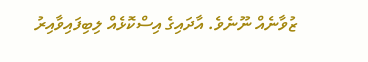ޒުވާނެއް ނޫނެވެ. އާދައިގެ އިސްކޮޅެއް ލިބިފައިވާއިރު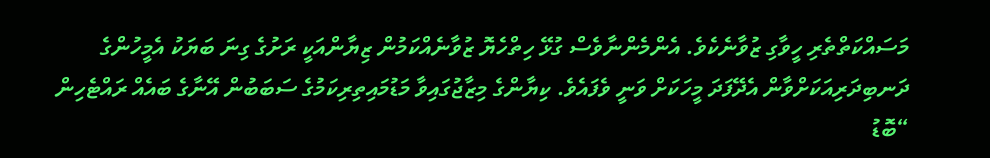މަސައްކަތްތެރި ހީވާގި ޒުވާނެކެވެ. އެންމެންނާވެސް ގުޅޭ ހިތްހެޔޮ ޒުވާނެއްކަމުން ޒިޔާންއަކީ ރަށުގެ ގިނަ ބަޔަކު އެމީހުންގެ ދަނބިދަރިއަކަށްވާން އެދޭފަދަ މީހަކަށް ވަނީ ވެފައެވެ. ކިޔާންގެ މިޒާޖުގައިވާ މަޑުމައިތިރިކަމުގެ ސަބަބުން އޭނާގެ ބައެއް ރައްޓެހިން “ބޮޑު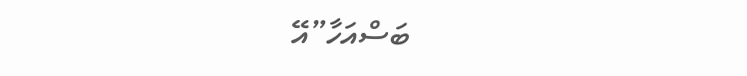ބަސްއަހާ”އޭ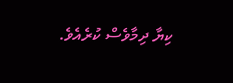ކިޔާ ދިމާވެސް ކުރެއެވެ.